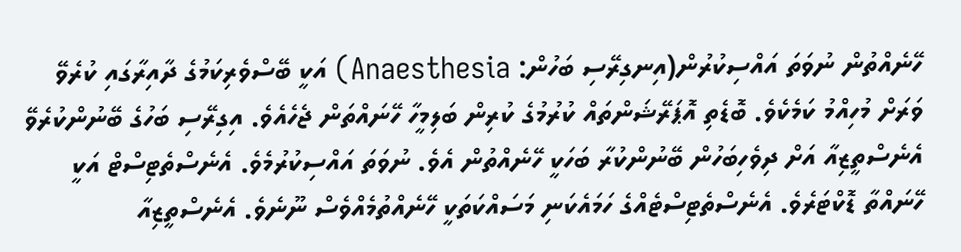ހޭނެއްތުން ނުވަތަ އައްސިކުރުން(އިނގިރޭސި ބަހުން: Anaesthesia) އަކީ ބޭސްވެރިކަމުގެ ދާއިރާގައި ކުރެވޭ ވަރަށް މުހިއްމު ކަމެކެވެ. ބޮޑެތި އޮޕަރޭޝަންތައް ކުރުމުގެ ކުރިން ބަލިމީހާ ހޭނައްތަން ޖެހެއެވެ. އިގިރޭސި ބަހުގެ ބޭނުންކުރެވޭ އެނެސްތީޒިއާ އަށް ދިވެހިބަހުން ބޭނުންކުރާ ބަހަކީ ހޭނެއްތުން އެވެ. ނުވަތަ އައްސިކުރުމެވެ. އެނެސްތެޓިސްޓް އަކީ ހޭނައްތާ ޑޮކްޓަރެވެ. އެނެސްތެޓިސްޓެއްގެ ހަމައެކަނި މަސައްކަތަކީ ހޭނެއްތުމެއްވެސް ނޫނެވެ. އެނެސްތީޒިއާ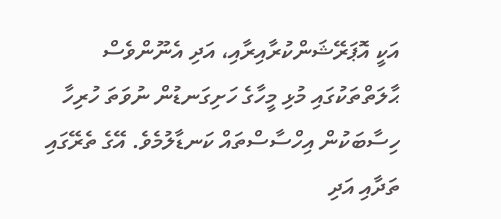އަކީ އޮޕަރޭޝަންކުރާއިރާއި، އަދި އެނޫންވެސް ޙާލަތްތަކުގައި މުޅި މީހާގެ ހަށިގަނޑުން ނުވަތަ ހުރިހާ ހިސާބަކުން އިހްސާސްތައް ކަނޑާލުމެވެ. އޭގެ ތެރޭގައި ތަދާއި އަދި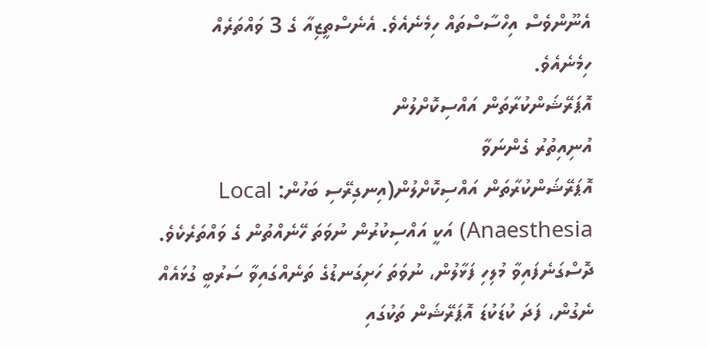އެނޫންވެސް އިހްސާސްތައް ހިމެނެއެވެ. އެނެސްތީޒިއާ ގެ 3 ވައްތަރެއް ހިމެނެއެވެ.
އޮޕަރޭޝަންކުރާތަން އައްސިކޮށްލުން
އުނިއިތުރު ގެންނަވާ
އޮޕަރޭޝަންކުރާތަން އައްސިކޮށްލުން(އިނގިރޭސި ބަހުން: Local Anaesthesia) އަކީ އައްސިކުރުން ނުވަތަ ހޭނެއްތުން ގެ ވައްތަރެކެވެ. ދޮސްގަނެފައިވާ މުލިހި ފަޅާލުން، ނުވަތަ ހަށިގަނޑުގެ ތަނެއްގައިވާ ސަރުބީ ގުޅައެއް ނެގުން، ފަދަ ކުޑަކުޑަ އޮޕަރޭޝަން ތަކުގައި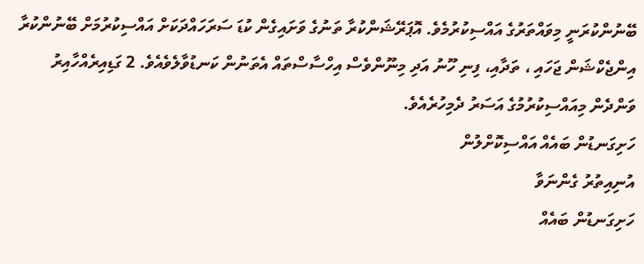ބޭނުންކުރަނީ މިވައްތަރުގެ އައްސިކުރުމެވެ. އޮޕަރޭޝަންކުރާ ތަނުގެ ވަށައިގެން ކުޑަ ސަރަހައްދަކަށް އައްސިކުރުމަށް ބޭނުންކުރާ އިންޖެކްޝަން ޖަހައި ، ތަދާއި، ފިނި ހޫނު އަދި މިނޫންވެސް އިހްސާސްތައް އެތަނުން ކަނޑުވާލެވެއެވެ. 2 ގަޑިއިރެއްހާއިރު ވަންދެން މިއައްސިކުރުމުގެ އަސަރު ދެމިހުރެއެވެ.
ހަށިގަނޑުން ބައެއް އައްސިކޮށްލުން
އުނިއިތުރު ގެންނަވާ
ހަށިގަނޑުން ބައެއް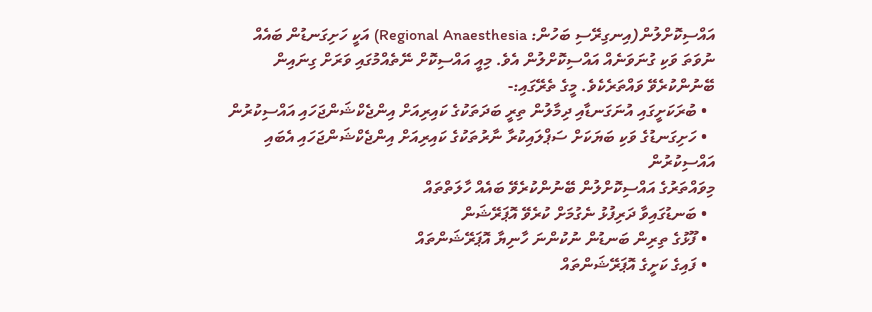އައްސިކޮށްލުން(އިނގިރޭސި ބަހުން: Regional Anaesthesia) އަކީ ހަށިގަނޑުން ބައެއް ނުވަތަ ވަކި ގުނަވަނެއް އައްސިކޮށްލުން އެވެ. މިއީ އައްސިކޮށް ނޭތެއްމުގައި ވަރަށް ގިނައިން ބޭނުންކުރެވޭ ވައްތަރެކެވެ. މީގެ ތެރޭގައި:-
  • ބުރަކަށީގައި އުނަގަނޑާއި ދިމާލުން ތިރީ ބަދަތަކުގެ ކައިރިއަށް އިންޖެކްޝަންޖަހައި އައްސިކުރުން
  • ހަށިގަނޑުގެ ވަކި ބަޔަކަށް ސަޕްލައިކުރާ ނާރުތަކުގެ ކައިރިއަށް އިންޖެކްޝަންޖަހައި އެބައި އައްސިކުރުން
މިވައްތަރުގެ އައްސިކޮށްލުން ބޭނުންކުރެވޭ ބައެއް ހާލަތްތައް
  • ބަނޑުގައިވާ ދަރިފުޅު ނެގުމަށް ކުރެވޭ އޮޕަރޭޝަން
  • ފޫޅުގެ ތިރިން ބަނޑުން ނުކުންނަ ހާނިޔާ އޮޕަރޭޝަންތައް
  • ފައިގެ ކަށީގެ އޮޕަރޭޝަންތައް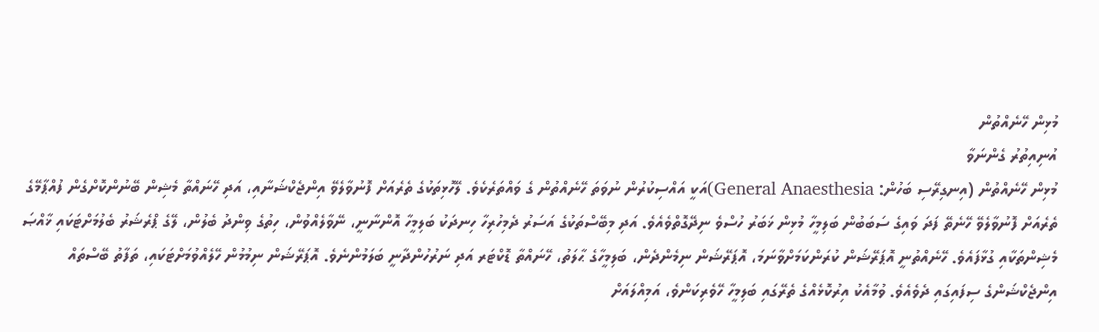މުޅިން ހޭނެއްތުން
އުނިއިތުރު ގެންނަވާ
މުޅިން ހޭނެއްތުން (އިނގިރޭސި ބަހުން: General Anaesthesia)އަކީ އައްސިކުރުން ނުވަތަ ހޭނެއްތުން ގެ ވައްތަރެކެވެ. ލޭހޮޅިތަކުގެ ތެރެއަށް ފޮނުވާލެވޭ އިންޖެކްޝަނާއި، އަދި ހޭނައްތާ މެޝިން ބޭނުންކޮށްގެން ފުއްޕާމޭގެ ތެރެއަށް ފޮނުވާލެވޭ ހޭނެތޭ ފަދަ ވައިގެ ސަބަބުން ބަލިމީހާ މުޅިން ޚަބަރު ހުސްވެ ނިދޭގޮތްވެއެވެ. އަދި މިބޭސްތަކުގެ އަސަރު ދެމިހުރިހާ ހިނދަކު ބަލިމީހާ އޮންނާނީ، ނޭވާލެއްވުން، ހިތުގެ ވިންދު ބެލުން، ލޭގެ ޕްރެޝަރު ބެލުމަށްޓަކައި ޚާއްޞަ މެޝިންތަކާއި ގުޅާފައެވެ. ހޭނެއްތުނީ އޮޕަރޭޝަން ކުރަންކަމަށްވާނަމަ، އޮޕަރޭޝަން ނިމެންދެން، ބަލިމީހާގެ ޙާލަތު، ހޭނައްތާ ޑޮކްޓަރ އަދި ނަރުހުންދާނީ ބަލަމުންނެވެ. އޮޕަރޭޝަން ނިމުމުން ހޭލެއްވުމަށްޓަކައި، ތަފާތު ބޭސްތައް އިންޖެކްޝަންގެ ސިފައިގައި ދެވެއެވެ. ވުމާއެކު އިރުކޮޅެއްގެ ތެރޭގައި ބަލިމީހާ ހޭވެރިކަންވެ، އަމިއްލައަށް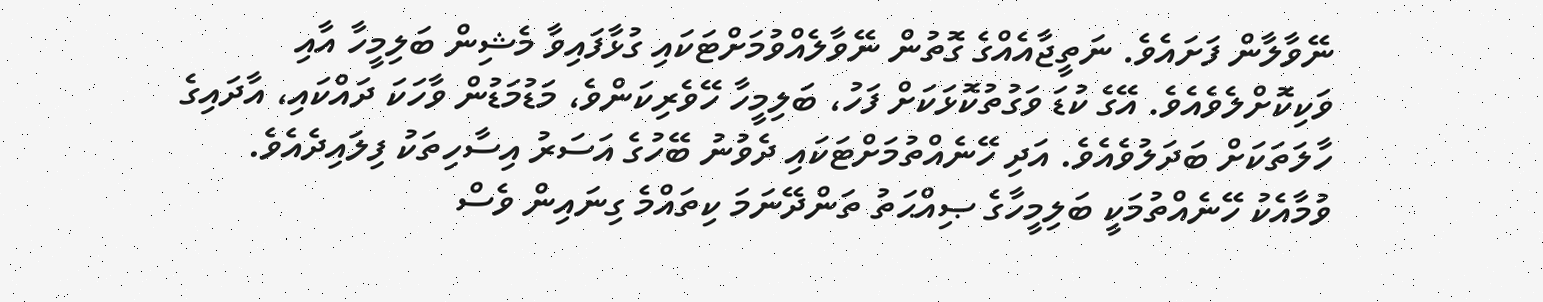ނޭވާލާން ފަށައެވެ. ނަތީޖާއެއްގެ ގޮތުން ނޭވާލެއްވުމަށްޓަކައި ގުޅާފައިވާ މެޝިން ބަލިމީހާ އާއި ވަކިކޮށްލެވެއެވެ. އޭގެ ކުޑަ ވަގުތުކޮޅަކަށް ފަހު، ބަލިމީހާ ހޭވެރިކަންވެ، މަޑުމަޑުން ވާހަކަ ދައްކައި، އާދައިގެ ހާލަތަކަށް ބަދަލުވެއެވެ. އަދި ހޭނެއްތުމަށްޓަކައި ދެވުނު ބޭހުގެ އަސަރު އިސާހިތަކު ފިލައިދެއެވެ. ވުމާއެކު ހޭނެއްތުމަކީ ބަލިމީހާގެ ޞިއްޙަތު ތަންދޭނަމަ ކިތައްމެ ގިނައިން ވެސް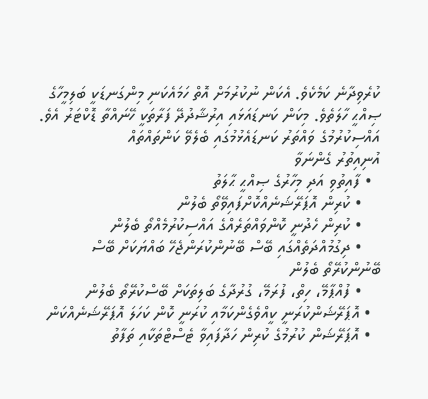ކުރެވިދާނެ ކަމެކެވެ. އެކަން ނުކުރުމަށް އޮތް ހަމައެކަނި މިންގަނޑަކީ ބަލިމީހާގެ ޞިއްޙީ ހާލަތެވެ. މިކަން ކަނޑައަޅައި އިރުޝާދުދޭ ފަރާތަކީ ހޭނައްތާ ޑޮކްޓަރު އެވެ.
އައްސިކުރުމުގެ ވައްތަރު ކަނޑައެޅުމުގައި ބެލެވޭ ކަންތައްތައް
އުނިއިތުރު ގެންނަވާ
  • ފާއިތުވި އަދި މިހާރުގެ ޞިއްޙީ ޙާލަތު
    • ކުރިން އޮޕަރޭޝަނެއްކޮށްފައިވޭތޯ ބެލުން
    • ކުރިން ހެދުނީ ކޮންވައްތަރެއްގެ އައްސިކުރުމެއްތޯ ބެލުން
    • ދިގުމުއްދަތެއްގައި ބޭސް ބޭނުންކުރަންޖެހޭ ބައްޔަކަށް ބޭސް ބޭނުންކުރޭތޯ ބެލުން
    • ފުއްޕާމޭ، ހިތް، ފުރަމޭ، ގުރުދާގެ ބަލިތަކަށް ބޭސްކުރޭތޯ ބެލުން
  • އޮޕަރޭޝަންކުރަނީ ކީއްވެގެންކަމާއި ކުރަނީ ކޮން ކަހަލަ އޮޕަރޭޝަނެއްކަން
  • އޮޕަރޭޝަން ކުރުމުގެ ކުރިން ހަދާފައިވާ ޓެސްޓްތަކާއި ތަފާތު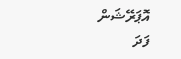އޮޕަރޭޝަން ފަދަ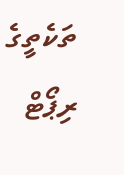ތަކެތީގެ ރިޕޯޓް